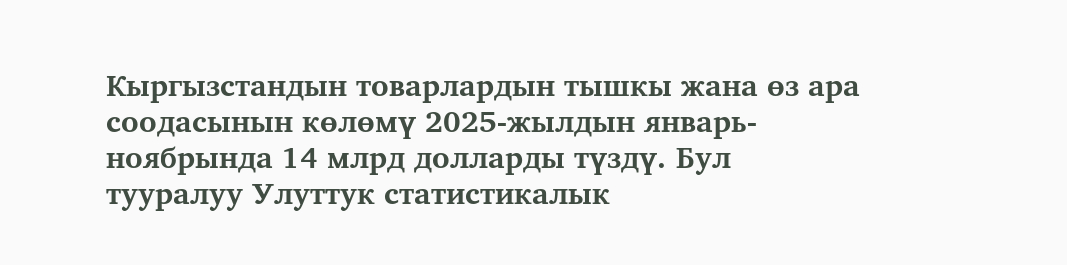Кыргызстандын товарлардын тышкы жана өз ара соодасынын көлөмү 2025-жылдын январь-ноябрында 14 млрд долларды түздү. Бул тууралуу Улуттук статистикалык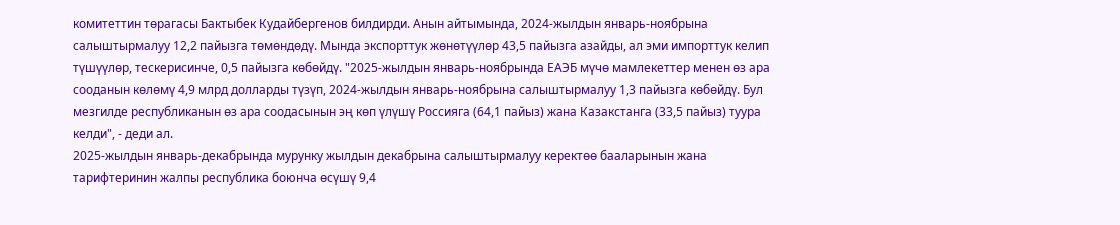комитеттин төрагасы Бактыбек Кудайбергенов билдирди. Анын айтымында, 2024-жылдын январь-ноябрына салыштырмалуу 12,2 пайызга төмөндөдү. Мында экспорттук жөнөтүүлөр 43,5 пайызга азайды, ал эми импорттук келип түшүүлөр, тескерисинче, 0,5 пайызга көбөйдү. "2025-жылдын январь-ноябрында ЕАЭБ мүчө мамлекеттер менен өз ара сооданын көлөмү 4,9 млрд долларды түзүп, 2024-жылдын январь-ноябрына салыштырмалуу 1,3 пайызга көбөйдү. Бул мезгилде республиканын өз ара соодасынын эң көп үлүшү Россияга (64,1 пайыз) жана Казакстанга (33,5 пайыз) туура келди", - деди ал.
2025-жылдын январь-декабрында мурунку жылдын декабрына салыштырмалуу керектөө бааларынын жана тарифтеринин жалпы республика боюнча өсүшү 9,4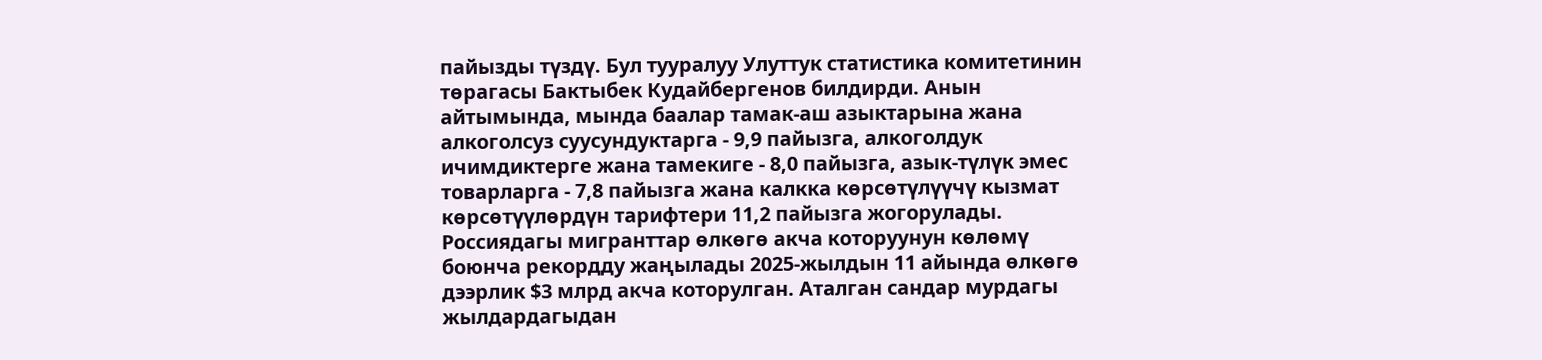пайызды түздү. Бул тууралуу Улуттук статистика комитетинин төрагасы Бактыбек Кудайбергенов билдирди. Анын айтымында, мында баалар тамак-аш азыктарына жана алкоголсуз суусундуктарга - 9,9 пайызга, алкоголдук ичимдиктерге жана тамекиге - 8,0 пайызга, азык-түлүк эмес товарларга - 7,8 пайызга жана калкка көрсөтүлүүчү кызмат көрсөтүүлөрдүн тарифтери 11,2 пайызга жогорулады.
Россиядагы мигранттар өлкөгө акча которуунун көлөмү боюнча рекордду жаңылады 2025-жылдын 11 айында өлкөгө дээрлик $3 млрд акча которулган. Аталган сандар мурдагы жылдардагыдан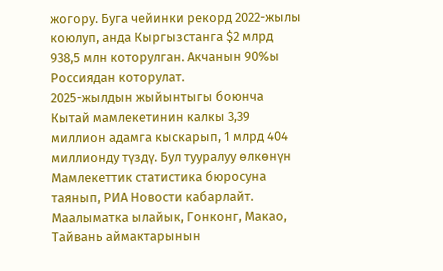жогору. Буга чейинки рекорд 2022-жылы коюлуп, анда Кыргызстанга $2 млрд 938,5 млн которулган. Акчанын 90%ы Россиядан которулат.
2025-жылдын жыйынтыгы боюнча Кытай мамлекетинин калкы 3,39 миллион адамга кыскарып, 1 млрд 404 миллионду түздү. Бул тууралуу өлкөнүн Мамлекеттик статистика бюросуна таянып, РИА Новости кабарлайт. Маалыматка ылайык, Гонконг, Макао, Тайвань аймактарынын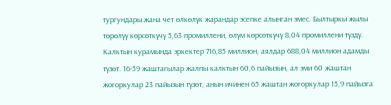тургундары жана чет өлкөлүк жарандар эсепке алынган эмес. Былтыркы жылы төрөлүү көрсөткүчү 5,63 промиллени, өлүм көрсөткүчү 8,04 промиллени түздү. Калктын курамында эркектер 716,85 миллион, аялдар 688,04 миллион адамды түзөт. 16-59 жаштагылар жалпы калктын 60,6 пайызын, ал эми 60 жаштан жогоркулар 23 пайызын түзөт, анын ичинен 65 жаштан жогоркулар 15,9 пайызга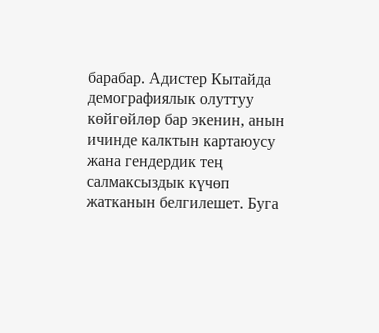барабар. Адистер Кытайда демографиялык олуттуу көйгөйлөр бар экенин, анын ичинде калктын картаюусу жана гендердик тең салмаксыздык күчөп жатканын белгилешет. Буга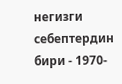негизги себептердин бири - 1970-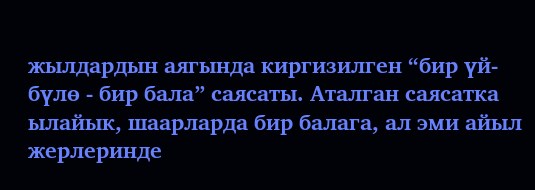жылдардын аягында киргизилген “бир үй-бүлө - бир бала” саясаты. Аталган саясатка ылайык, шаарларда бир балага, ал эми айыл жерлеринде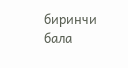биринчи бала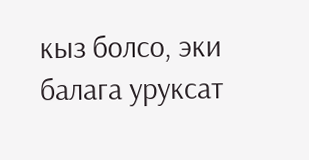кыз болсо, эки балага уруксат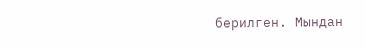берилген. Мындан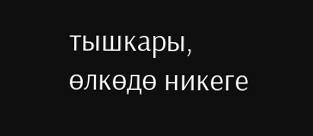тышкары, өлкөдө никеге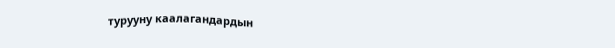турууну каалагандардын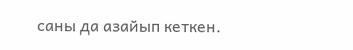саны да азайып кеткен.